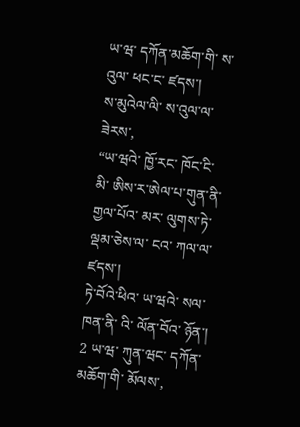ཡ་ཝ་ དཀོན་མཆོག་གི་ ས་འུལ་ ཕང་ང་ ཛདས་།
ས་མུའེལ་ལི་ ས་འུལ་ལ་ ཟེརས་,
“ཡ་ཝའེ་ ཁྱོ་རང་ ཁོང་ངི་ མི་ ཨིས་ར་ཨེལ་པ་གུན་ནི་ གྱལ་པོའ་ མར་ ལུགས་ཏེ་ ལྡམ་ཅེས་ལ་ ངའ་ ཀལ་ལ་ ཛདས་།
ཏེ་བོའེ་ཕིའ་ ཡ་ཝའེ་ སལ་ཁན་ནི་ འི་ ལོན་བོའ་ ཉོན་།
2 ཡ་ཝ་ ཀུན་ཝང་ དཀོན་མཆོག་གི་ མོལས་,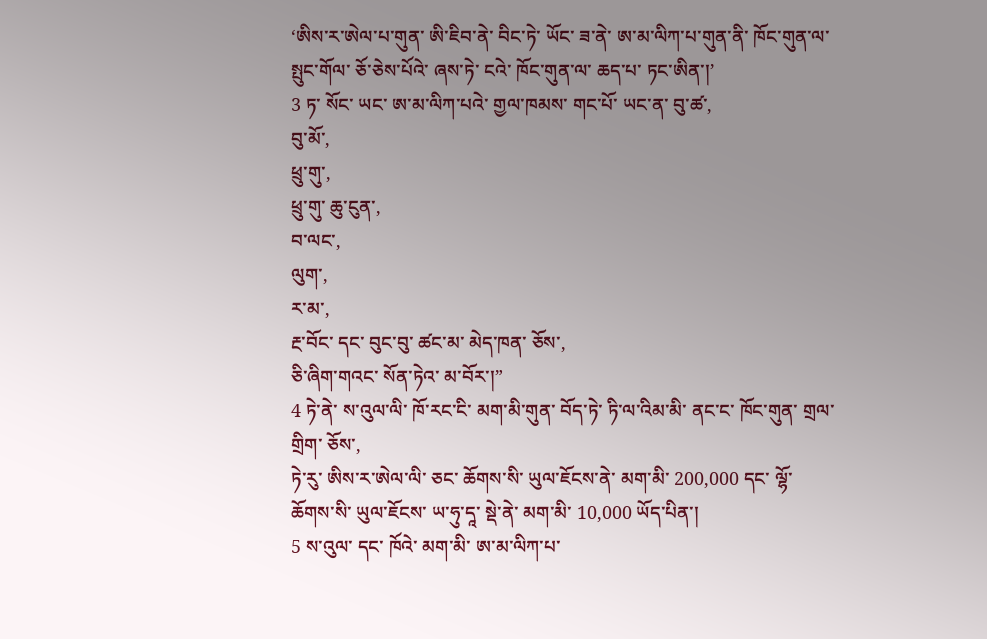‘ཨིས་ར་ཨེལ་པ་གུན་ ཨི་ཇིབ་ནེ་ བིང་ཏེ་ ཡོང་ ཟ་ནེ་ ཨ་མ་ལིཀ་པ་གུན་ནི་ ཁོང་གུན་ལ་ སྤུང་གོལ་ ཅོ་ཅེས་པོའེ་ ཞས་ཏེ་ ངའེ་ ཁོང་གུན་ལ་ ཆད་པ་ ཏང་ཨིན་།’
3 ཏ་ སོང་ ཡང་ ཨ་མ་ལིཀ་པའེ་ གྱལ་ཁམས་ གང་པོ་ ཡང་ན་ བུ་ཚ་,
བུ་མོ་,
ཕྲུ་གུ་,
ཕྲུ་གུ་ ཆུ་ངུན་,
བ་ལང་,
ལུག་,
ར་མ་,
རྔ་བོང་ དང་ བུང་བུ་ ཚང་མ་ མེད་ཁན་ ཅོས་,
ཅི་ཞིག་གའང་ སོན་ཏེའ་ མ་བོར་།”
4 ཏེ་ནེ་ ས་འུལ་ལི་ ཁོ་རང་ངི་ མག་མི་གུན་ བོད་ཏེ་ ཏི་ལ་འིམ་མི་ ནང་ང་ ཁོང་གུན་ གྲལ་གྲིག་ ཅོས་,
ཏེ་རུ་ ཨིས་ར་ཨེལ་ལི་ ཅང་ ཆོགས་སི་ ཡུལ་ཇོངས་ནེ་ མག་མི་ 200,000 དང་ ལྷོ་ ཆོགས་སི་ ཡུལ་ཇོངས་ ཡ་ཧུ་དཱ་ སྡེ་ནེ་ མག་མི་ 10,000 ཡོད་པིན་།
5 ས་འུལ་ དང་ ཁོའེ་ མག་མི་ ཨ་མ་ལིཀ་པ་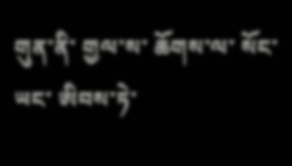གུན་ནི་ གྱལ་ས་ ཆོགས་ལ་ སོང་ ཡང་ ཨིབས་ཏེ་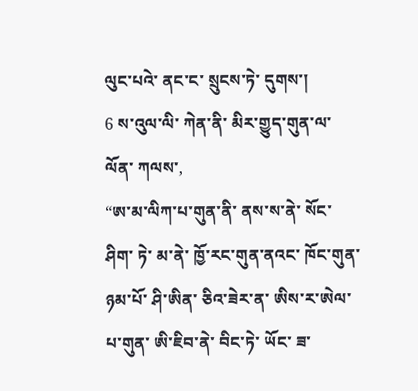ལུང་པའེ་ ནང་ང་ སྲུངས་ཏེ་ དུགས་།
6 ས་འུལ་ལི་ ཀེན་ནི་ མིར་གྱུད་གུན་ལ་ ལོན་ ཀལས་,
“ཨ་མ་ལིཀ་པ་གུན་ནི་ ནས་ས་ནེ་ སོང་ཤིག་ ཏེ་ མ་ནེ་ ཁྱོ་རང་གུན་ནའང་ ཁོང་གུན་ ཉམ་པོ་ ཤི་ཨིན་ ཅིའ་ཟེར་ན་ ཨིས་ར་ཨེལ་པ་གུན་ ཨི་ཇིབ་ནེ་ བིང་ཏེ་ ཡོང་ ཟ་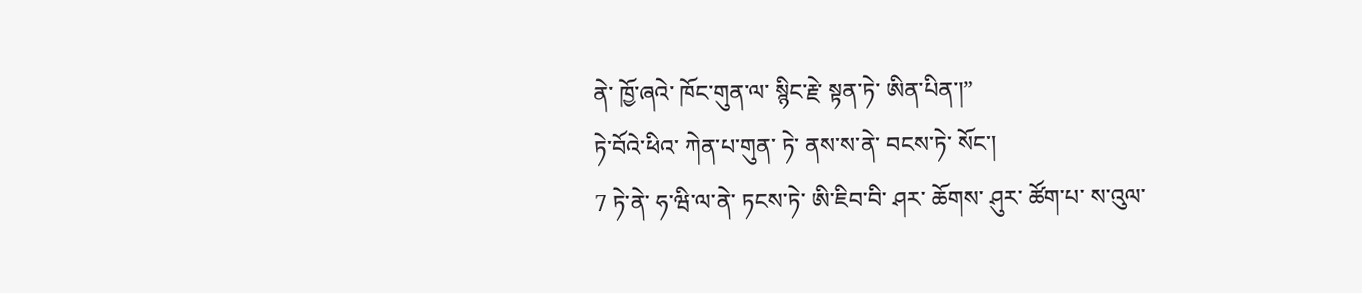ནེ་ ཁྱོ་ཞའེ་ ཁོང་གུན་ལ་ སྙིང་རྗེ་ སྟན་ཏེ་ ཨིན་པིན་།”
ཏེ་བོའེ་ཕིའ་ ཀེན་པ་གུན་ ཏེ་ ནས་ས་ནེ་ བངས་ཏེ་ སོང་།
7 ཏེ་ནེ་ ཧ་ཝི་ལ་ནེ་ ཏངས་ཏེ་ ཨི་ཇིབ་བི་ ཤར་ ཆོགས་ ཤུར་ ཚོག་པ་ ས་འུལ་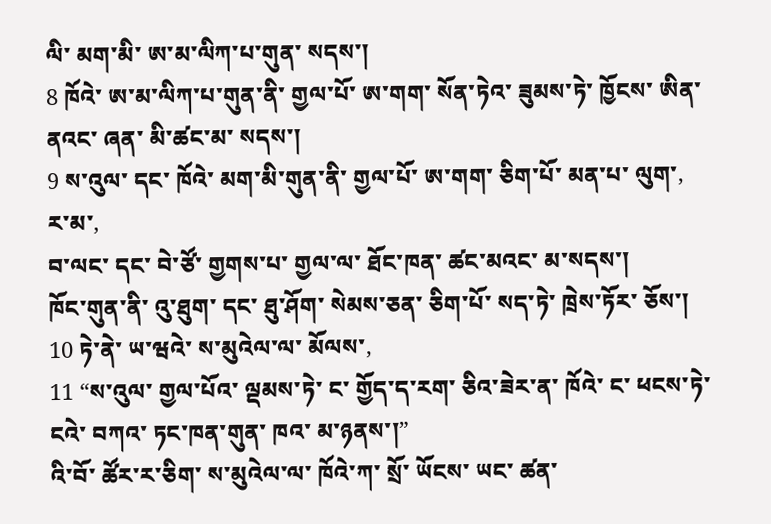ལི་ མག་མི་ ཨ་མ་ལིཀ་པ་གུན་ སདས་།
8 ཁོའེ་ ཨ་མ་ལིཀ་པ་གུན་ནི་ གྱལ་པོ་ ཨ་གག་ སོན་ཏེའ་ ཟུམས་ཏེ་ ཁྱོངས་ ཨིན་ནའང་ ཞན་ མི་ཚང་མ་ སདས་།
9 ས་འུལ་ དང་ ཁོའེ་ མག་མི་གུན་ནི་ གྱལ་པོ་ ཨ་གག་ ཅིག་པོ་ མན་པ་ ལུག་,
ར་མ་,
བ་ལང་ དང་ བེ་ཙོ་ གྱགས་པ་ གྱལ་ལ་ ཐོང་ཁན་ ཚང་མའང་ མ་སདས་།
ཁོང་གུན་ནི་ འུ་ཐུག་ དང་ ཐུ་ཤོག་ སེམས་ཅན་ ཅིག་པོ་ སད་ཏེ་ ཁྲེས་ཏོར་ ཅོས་།
10 ཏེ་ནེ་ ཡ་ཝའེ་ ས་མུའེལ་ལ་ མོལས་,
11 “ས་འུལ་ གྱལ་པོའ་ ལྡམས་ཏེ་ ང་ གྱོད་ད་རག་ ཅིའ་ཟེར་ན་ ཁོའེ་ ང་ ཕངས་ཏེ་ ངའེ་ བཀའ་ ཏང་ཁན་གུན་ ཁའ་ མ་ཉནས་།”
འི་བོ་ ཚོར་ར་ཅིག་ ས་མུའེལ་ལ་ ཁོའེ་ཀ་ སྲོ་ ཡོངས་ ཡང་ ཚན་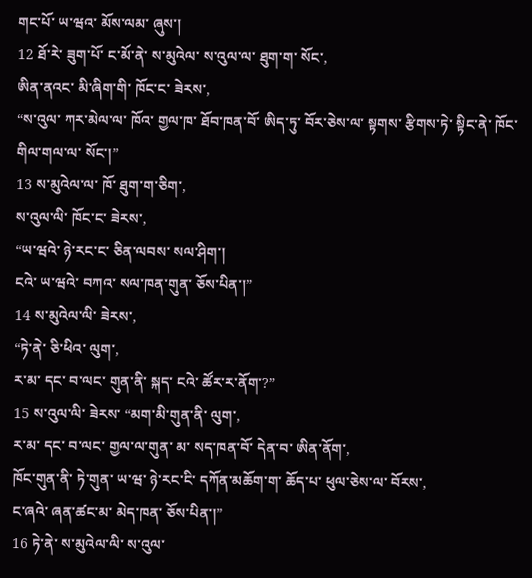གང་པོ་ ཡ་ཝའ་ མོས་ལམ་ ཞུས་།
12 ཐོ་རེ་ ཟུག་པོ་ ང་མོ་ནེ་ ས་མུའེལ་ ས་འུལ་ལ་ ཐུག་ག་ སོང་,
ཨིན་ནའང་ མི་ཞིག་གི་ ཁོང་ང་ ཟེརས་,
“ས་འུལ་ ཀར་མེལ་ལ་ ཁོའ་ གྱལ་ཁ་ ཐོབ་ཁན་བོ་ ཨིད་ཏུ་ བོར་ཅེས་ལ་ སྟགས་ རྩིགས་ཏེ་ སྟིང་ནེ་ ཁོང་ གིལ་གལ་ལ་ སོང་།”
13 ས་མུའེལ་ལ་ ཁོ་ ཐུག་ག་ཅིག་,
ས་འུལ་ལི་ ཁོང་ང་ ཟེརས་,
“ཡ་ཝའེ་ ཉེ་རང་ང་ ཅིན་ལབས་ སལ་ཤིག་།
ངའེ་ ཡ་ཝའེ་ བཀའ་ སལ་ཁན་གུན་ ཅོས་པིན་།”
14 ས་མུའེལ་ལི་ ཟེརས་,
“ཏེ་ནེ་ ཅི་ཕིའ་ ལུག་,
ར་མ་ དང་ བ་ལང་ གུན་ནི་ སྐད་ ངའེ་ ཚོར་ར་ནོག་?”
15 ས་འུལ་ལི་ ཟེརས་ “མག་མི་གུན་ནི་ ལུག་,
ར་མ་ དང་ བ་ལང་ གྱལ་ལ་གུན་ མ་ སད་ཁན་བོ་ དེན་བ་ ཨིན་ནོག་,
ཁོང་གུན་ནི་ ཏེ་གུན་ ཡ་ཝ་ ཉེ་རང་ངི་ དཀོན་མཆོག་ག་ ཆོད་པ་ ཕུལ་ཅེས་ལ་ བོརས་,
ང་ཞའེ་ ཞན་ཚང་མ་ མེད་ཁན་ ཅོས་པིན་།”
16 ཏེ་ནེ་ ས་མུའེལ་ལི་ ས་འུལ་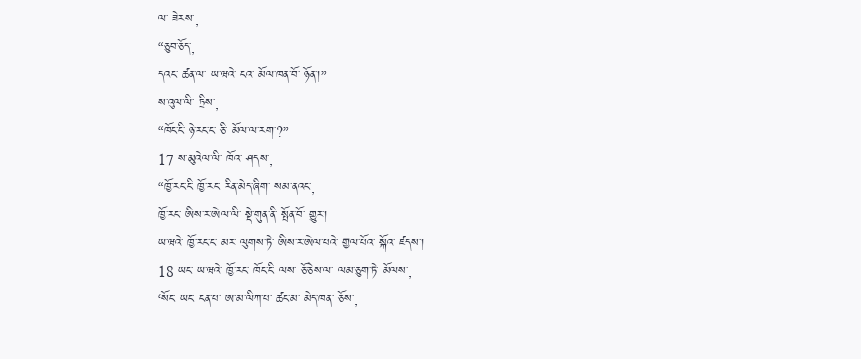ལ་ ཟེརས་,
“ཅུབ་ཅོད་,
དའང་ ཚན་ལ་ ཡ་ཝའེ་ ངའ་ མོལ་ཁན་བོ་ ཉོན་།”
ས་འུལ་ལི་ ཏྲིས་,
“ཁོང་ངི་ ཉེ་རང་ང་ ཅི་ མོལ་ལ་རག་?”
17 ས་མུའེལ་ལི་ ཁོའ་ ཤདས་,
“ཁྱོ་རང་ངི་ ཁྱོ་རང་ རིན་མེད་ཞིག་ སམ་ནའང་,
ཁྱོ་རང་ ཨིས་ར་ཨེལ་ལི་ སྡེ་གུན་ནི་ སྤོན་བོ་ གྱུར་།
ཡ་ཝའེ་ ཁྱོ་རང་ང་ མར་ ལུགས་ཏེ་ ཨིས་ར་ཨེལ་པའེ་ གྱལ་པོའ་ སྐོའ་ ཛདས་།
18 ཡང་ ཡ་ཝའེ་ ཁྱོ་རང་ ཁོང་ངི་ ལས་ ཅོ་ཅེས་ལ་ ལམ་ཅུག་ཏེ་ མོལས་,
‘སོང་ ཡང་ ངན་པ་ ཨ་མ་ལིཀ་པ་ ཚང་མ་ མེད་ཁན་ ཅོས་,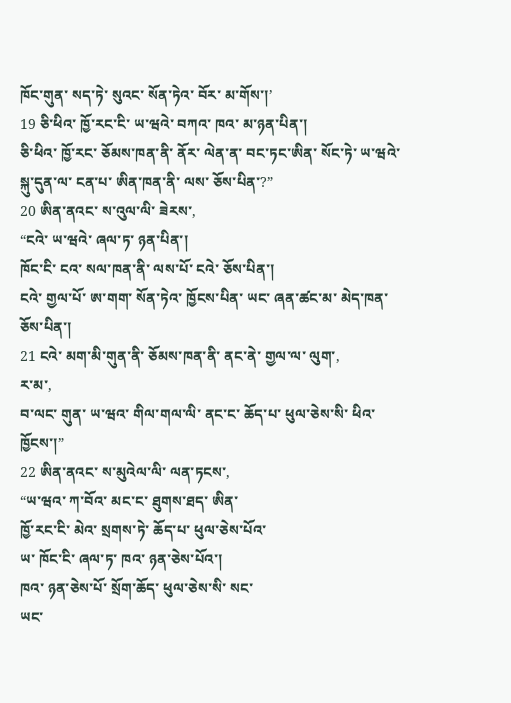ཁོང་གུན་ སད་ཏེ་ སུའང་ སོན་ཏེའ་ བོར་ མ་གོས་།’
19 ཅི་ཕིའ་ ཁྱོ་རང་ངི་ ཡ་ཝའེ་ བཀའ་ ཁའ་ མ་ཉན་པིན་།
ཅི་ཕིའ་ ཁྱོ་རང་ ཅོམས་ཁན་ནི་ ནོར་ ལེན་ན་ བང་ཏང་ཨིན་ སོང་ཏེ་ ཡ་ཝའེ་ སྐུ་དུན་ལ་ ངན་པ་ ཨིན་ཁན་ནི་ ལས་ ཅོས་པིན་?”
20 ཨིན་ནའང་ ས་འུལ་ལི་ ཟེརས་,
“ངའེ་ ཡ་ཝའེ་ ཞལ་ཏ་ ཉན་པིན་།
ཁོང་ངི་ ངའ་ སལ་ཁན་ནི་ ལས་པོ་ ངའེ་ ཅོས་པིན་།
ངའེ་ གྱལ་པོ་ ཨ་གག་ སོན་ཏེའ་ ཁྱོངས་པིན་ ཡང་ ཞན་ཚང་མ་ མེད་ཁན་ ཅོས་པིན་།
21 ངའེ་ མག་མི་གུན་ནི་ ཅོམས་ཁན་ནི་ ནང་ནེ་ གྱལ་ལ་ ལུག་,
ར་མ་,
བ་ལང་ གུན་ ཡ་ཝའ་ གིལ་གལ་ལི་ ནང་ང་ ཆོད་པ་ ཕུལ་ཅེས་སི་ ཕིའ་ ཁྱོངས་།”
22 ཨིན་ནའང་ ས་མུའེལ་ལི་ ལན་ཏངས་,
“ཡ་ཝའ་ ཀ་བོའ་ མང་ང་ ཐུགས་ཐད་ ཨིན་
ཁྱོ་རང་ངི་ མེའ་ སྲགས་ཏེ་ ཆོད་པ་ ཕུལ་ཅེས་པོའ་
ཡ་ ཁོང་ངི་ ཞལ་ཏ་ ཁའ་ ཉན་ཅེས་པོའ་།
ཁའ་ ཉན་ཅེས་པོ་ སྲོག་ཆོད་ ཕུལ་ཅེས་སི་ སང་
ཡང་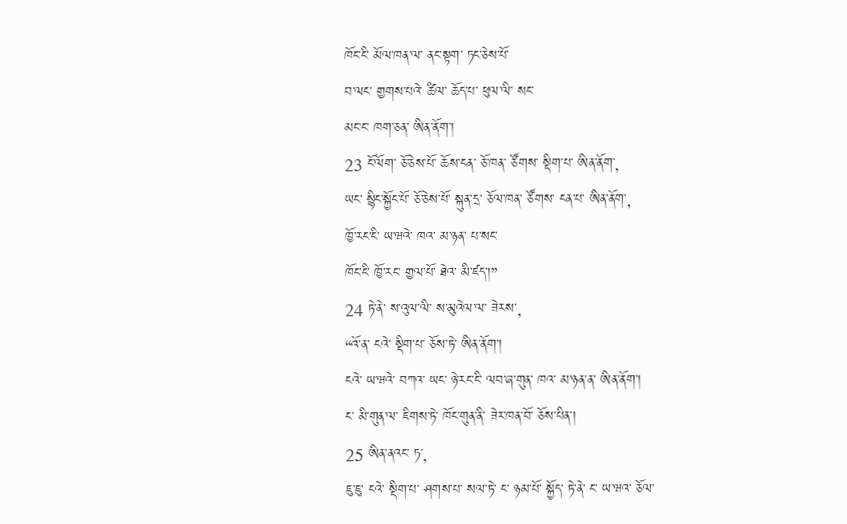ཁོང་ངི་ མོལ་ཁན་ལ་ ནང་སྟག་ ཏང་ཅེས་པོ་
བ་ལང་ གྱགས་པའེ་ ཚིལ་ ཆོད་པ་ ཕུལ་ལི་ སང་
མང་ང་ ཁག་ཅན་ ཨིན་ནོག་།
23 ངོ་ལོག་ ཅོ་ཅེས་པོ་ ཆོས་ངན་ ཅོ་ཁན་ ཙོགས་ སྡིག་པ་ ཨིན་ནོག་,
ཡང་ སྙིང་སྐྱོང་པོ་ ཅོ་ཅེས་པོ་ སྐུན་དྲ་ ཅོལ་ཁན་ ཙོགས་ ངན་པ་ ཨིན་ནོག་,
ཁྱོ་རང་ངི་ ཡ་ཝའེ་ ཁའ་ མ་ཉན་ པ་སང་
ཁོང་ངི་ ཁྱོ་རང་ གྱལ་པོ་ ཐེའ་ མི་ཛད་།”
24 ཏེ་ནེ་ ས་འུལ་ལི་ ས་མུའེལ་ལ་ ཟེརས་,
“འོ་ན་ ངའེ་ སྡིག་པ་ ཅོས་ཏེ་ ཨིན་ནོག་།
ངའེ་ ཡ་ཝའེ་ བཀའ་ ཡང་ ཉེ་རང་ངི་ ལབ་ཞ་གུན་ ཁའ་ མ་ཉན་ན་ ཨིན་ནོག་།
ང་ མི་གུན་ལ་ ཇིགས་ཏེ་ ཁོང་གུན་ནི་ ཟེར་ཁན་བོ་ ཅོས་པིན་།
25 ཨིན་ནའང་ ཏ་,
ཇུ་ཇུ་ ངའེ་ སྡིག་པ་ ཤགས་པ་ སལ་ཏེ་ ང་ ཉམ་པོ་ སྐྱོད་ ཏེ་ནེ་ ང་ ཡ་ཝའ་ ཅོལ་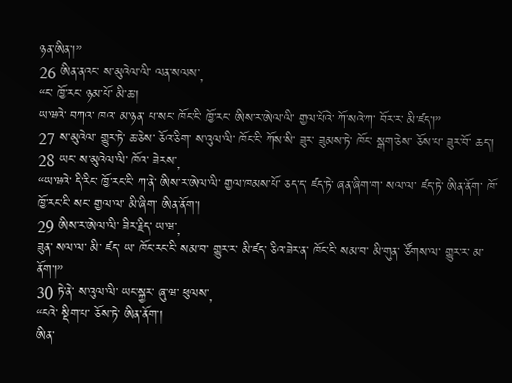ཉན་ཨིན་།”
26 ཨིན་ནའང་ ས་མུའེལ་ལི་ ལན་སལས་,
“ང་ ཁྱོ་རང་ ཉམ་པོ་ མི་ཆ་།
ཡ་ཝའེ་ བཀའ་ ཁའ་ མ་ཉན་ པ་སང་ ཁོང་ངི་ ཁྱོ་རང་ ཨིས་ར་ཨེལ་ལི་ གྱལ་པོའེ་ ཀོ་སའེ་ཀ་ བོར་ར་ མི་ཛད་།”
27 ས་མུའེལ་ གྱུར་ཏེ་ ཆ་ཅེས་ ཅོའ་ཅིག་ ས་འུལ་ལི་ ཁོང་ངི་ ཀོས་སི་ ཟུར་ ཟུམས་ཏེ་ ཁོང་ སྒག་ཅེས་ ཅོས་པ་ ཟུར་བོ་ ཆད་།
28 ཡང་ ས་མུའེལ་ལི་ ཁོའ་ ཟེརས་,
“ཡ་ཝའེ་ དི་རིང་ ཁྱོ་རང་ངི་ ཀ་ནེ་ ཨིས་ར་ཨེལ་ལི་ གྱལ་ཁམས་པོ་ ཅད་ད་ ཛད་ཏེ་ ཞན་ཞིག་ག་ སལ་ལ་ ཛད་ཏེ་ ཨིན་ནོག་ ཁོ་ ཁྱོ་རང་ངི་ སང་ གྱལ་ལ་ མི་ཞིག་ ཨིན་ནོག་།
29 ཨིས་ར་ཨེལ་ལི་ ཟིར་རྗིད་ ཡ་ཝ་,
ཟུན་ སལ་ལ་ མི་ ཛད་ ཡ་ ཁོང་རང་ངི་ སམ་བ་ གྱུར་ར་ མི་ཛད་ ཅིའ་ཟེར་ན་ ཁོང་ངི་ སམ་བ་ མི་གུན་ ཙོགས་ལ་ གྱུར་ར་ མ་ནོག་།”
30 ཏེ་ནེ་ ས་འུལ་ལི་ ཡང་སྐྱར་ ཞུ་ཝ་ ཕུལས་,
“ངའེ་ སྡིག་པ་ ཅོས་ཏེ་ ཨིན་ནོག་།
ཨིན་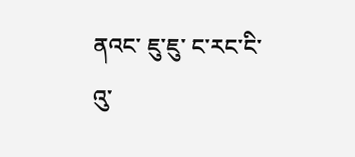ནའང་ ཇུ་ཇུ་ ང་རང་ངི་ འུ་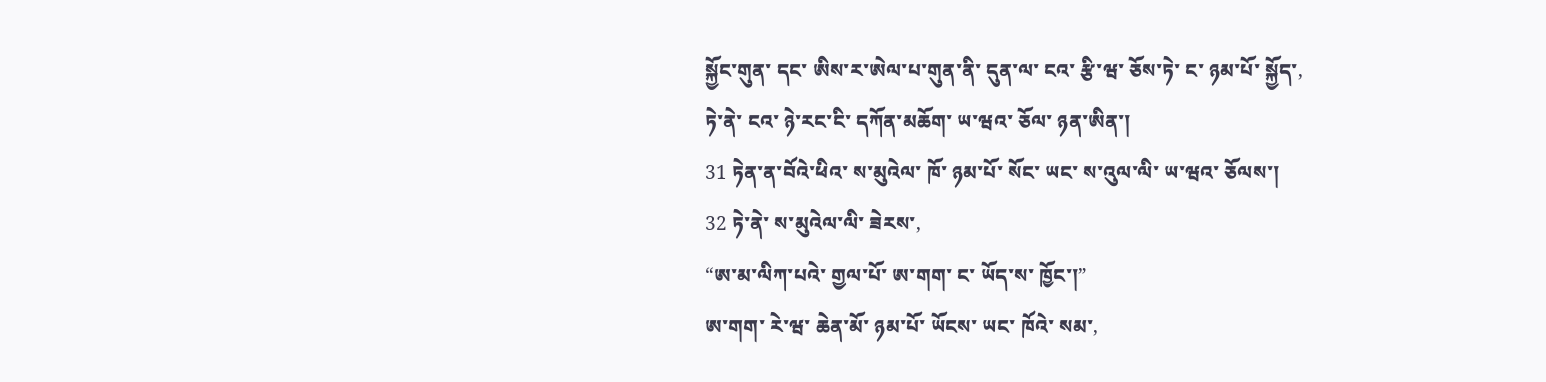སྐྱོང་གུན་ དང་ ཨིས་ར་ཨེལ་པ་གུན་ནི་ དུན་ལ་ ངའ་ རྩི་ཝ་ ཅོས་ཏེ་ ང་ ཉམ་པོ་ སྐྱོད་,
ཏེ་ནེ་ ངའ་ ཉེ་རང་ངི་ དཀོན་མཆོག་ ཡ་ཝའ་ ཅོལ་ ཉན་ཨིན་།
31 ཏེན་ན་བོའེ་ཕིའ་ ས་མུའེལ་ ཁོ་ ཉམ་པོ་ སོང་ ཡང་ ས་འུལ་ལི་ ཡ་ཝའ་ ཅོལས་།
32 ཏེ་ནེ་ ས་མུའེལ་ལི་ ཟེརས་,
“ཨ་མ་ལིཀ་པའེ་ གྱལ་པོ་ ཨ་གག་ ང་ ཡོད་ས་ ཁྱོང་།”
ཨ་གག་ རེ་ཝ་ ཆེན་མོ་ ཉམ་པོ་ ཡོངས་ ཡང་ ཁོའེ་ སམ་,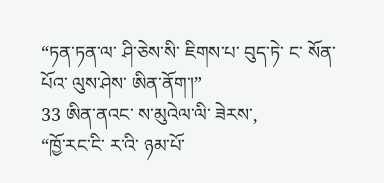“ཏན་ཏན་ལ་ ཤི་ཅེས་སི་ ཇིགས་པ་ བུད་ཏེ་ ང་ སོན་པོའ་ ལུས་ཤེས་ ཨིན་ནོག་།”
33 ཨིན་ནའང་ ས་མུའེལ་ལི་ ཟེརས་,
“ཁྱོ་རང་ངི་ ར་འི་ ཉམ་པོ་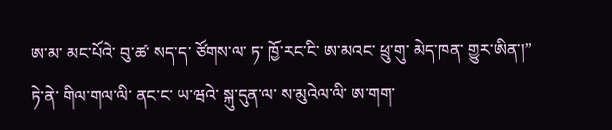ཨ་མ་ མང་པོའེ་ བུ་ཚ་ སད་ད་ ཙོགས་ལ་ ཏ་ ཁྱོ་རང་ངི་ ཨ་མའང་ ཕྲུ་གུ་ མེད་ཁན་ གྱུར་ཨིན་།”
ཏེ་ནེ་ གིལ་གལ་ལི་ ནང་ང་ ཡ་ཝའེ་ སྐུ་དུན་ལ་ ས་མུའེལ་ལི་ ཨ་གག་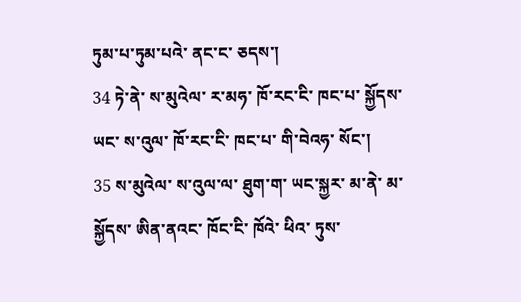ཏུམ་པ་ཏུམ་པའེ་ ནང་ང་ ཅདས་།
34 ཏེ་ནེ་ ས་མུའེལ་ ར་མཧ་ ཁོ་རང་ངི་ ཁང་པ་ སྐྱོདས་ ཡང་ ས་འུལ་ ཁོ་རང་ངི་ ཁང་པ་ གི་བེའཧ་ སོང་།
35 ས་མུའེལ་ ས་འུལ་ལ་ ཐུག་ག་ ཡང་སྐྱར་ མ་ནེ་ མ་སྐྱོདས་ ཨིན་ནའང་ ཁོང་ངི་ ཁོའེ་ ཕིའ་ ཏུས་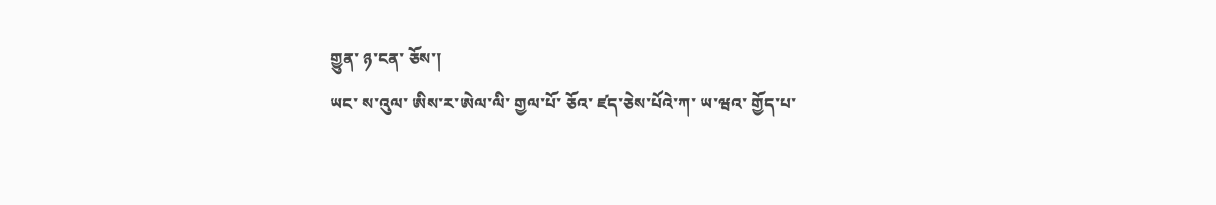གྱུན་ ཉ་ངན་ ཅོས་།
ཡང་ ས་འུལ་ ཨིས་ར་ཨེལ་ལི་ གྱལ་པོ་ ཅོའ་ ཛད་ཅེས་པོའེ་ཀ་ ཡ་ཝའ་ གྱོད་པ་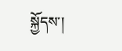སྐྱོདས་།